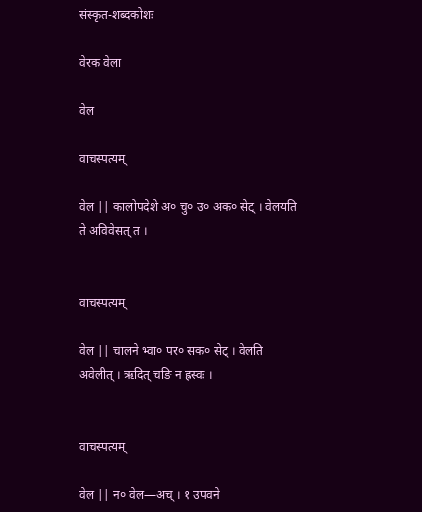संस्कृत-शब्दकोशः

वेरक वेला

वेल

वाचस्पत्यम्

वेल || कालोपदेशे अ० चु० उ० अक० सेट् । वेलयति ते अविवेसत् त ।


वाचस्पत्यम्

वेल || चालने भ्वा० पर० सक० सेट् । वेलति अवेलीत् । ऋदित् चङि न ह्रस्वः ।


वाचस्पत्यम्

वेल || न० वेल—अच् । १ उपवने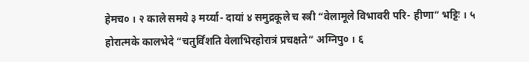हेमच० । २ काले समये ३ मर्य्या- दायां ४ समुद्रकूले च स्त्री “वेलामूले विभावरी परि- हीणा” भट्टिः । ५ होरात्मके कालभेदे “चतुर्विंशति वेलाभिरहोरात्रं प्रचक्षते” अग्निपु० । ६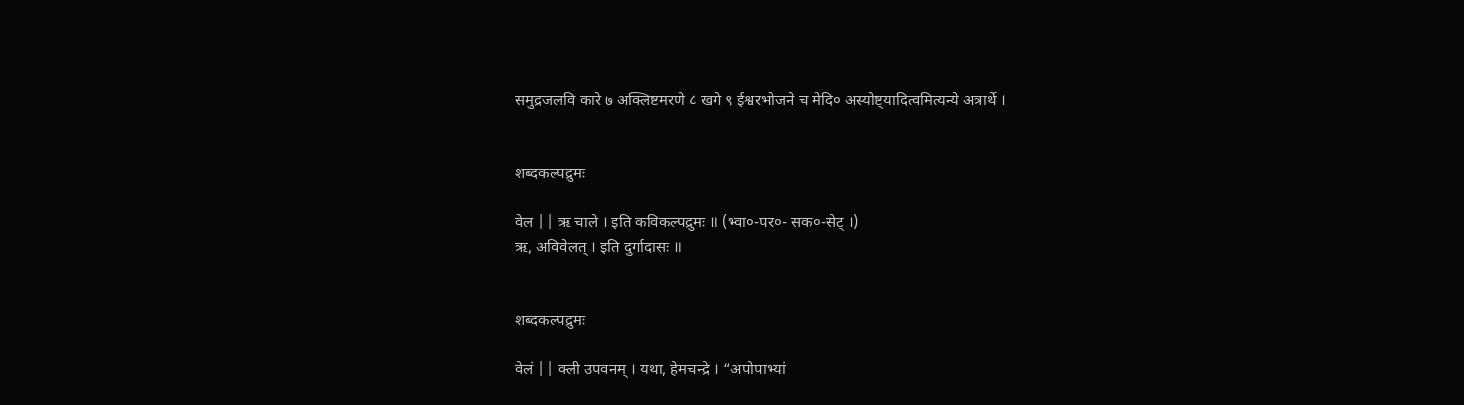समुद्रजलवि कारे ७ अक्लिष्टमरणे ८ खगे ९ ईश्वरभोजने च मेदि० अस्योष्ट्यादित्वमित्यन्ये अत्रार्थे ।


शब्दकल्पद्रुमः

वेल || ऋ चाले । इति कविकल्पद्रुमः ॥ (भ्वा०-पर०- सक०-सेट् ।)
ऋ, अविवेलत् । इति दुर्गादासः ॥


शब्दकल्पद्रुमः

वेलं || क्ली उपवनम् । यथा, हेमचन्द्रे । “अपोपाभ्यां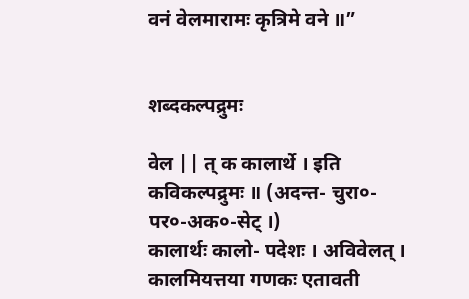वनं वेलमारामः कृत्रिमे वने ॥”


शब्दकल्पद्रुमः

वेल || त् क कालार्थे । इति कविकल्पद्रुमः ॥ (अदन्त- चुरा०-पर०-अक०-सेट् ।)
कालार्थः कालो- पदेशः । अविवेलत् । कालमियत्तया गणकः एतावती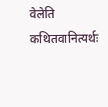वेलेति कथितवानित्यर्थः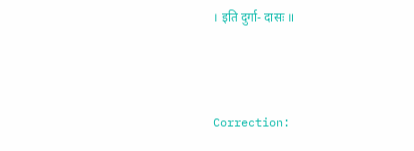। इति दुर्गा- दासः ॥



Correction: